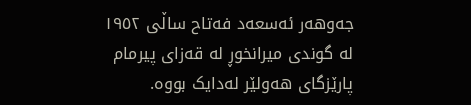جەوھەر ئەسعەد فەتاح ساڵی ١٩٥٢ لە گوندی میرانخوڕ لە قەزای پیرمام پارێزگاى هەولێر لەدایک بووە.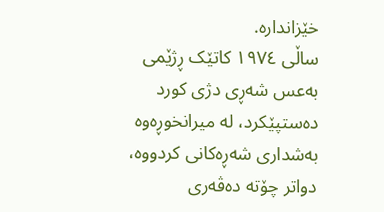خێزاندارە.
ساڵی ١٩٧٤ کاتێک ڕژێمی بەعس شەڕی دژی کورد دەستپێکرد، لە میرانخوڕەوە بەشداری شەڕەکانی کردووە، دواتر چۆتە دەڤەرى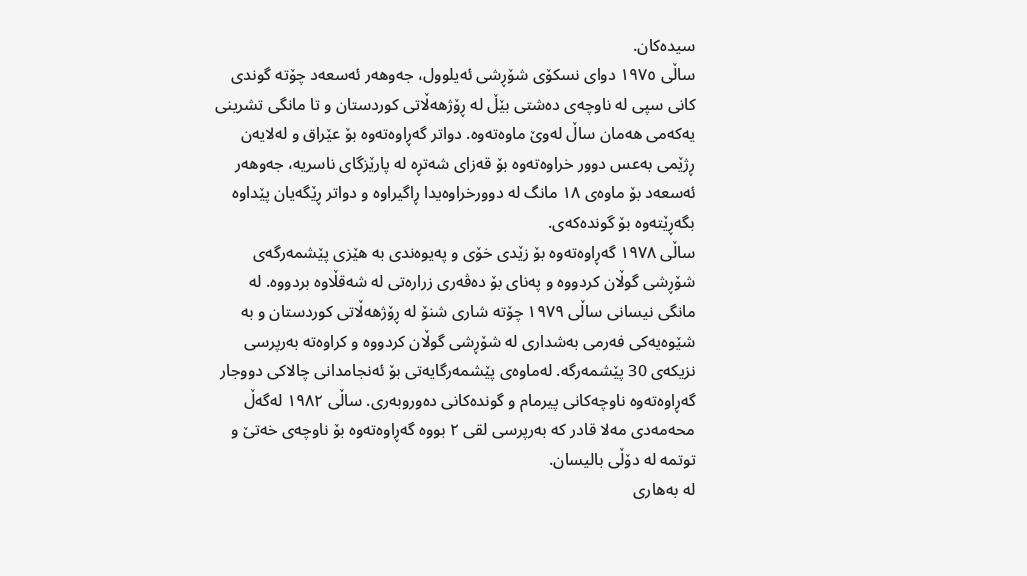سیدەکان.
ساڵى ١٩٧٥ دوای نسکۆی شۆڕشی ئەیلوول، جەوھەر ئەسعەد چۆتە گوندی کانی سپی لە ناوچەی دەشتی بێڵ لە ڕۆژھەڵاتی کوردستان و تا مانگی تشرینی یەکەمی ھەمان ساڵ لەوێ ماوەتەوە. دواتر گەڕاوەتەوە بۆ عێراق و لەلایەن ڕژێمی بەعس دوور خراوەتەوە بۆ قەزای شەتڕە لە پارێزگای ناسریە، جەوھەر ئەسعەد بۆ ماوەی ١٨ مانگ لە دوورخراوەیدا ڕاگیراوە و دواتر ڕێگەیان پێداوە بگەڕێتەوە بۆ گوندەکەی.
ساڵى ١٩٧٨ گەڕاوەتەوە بۆ زێدى خۆى و پەیوەندى بە هێزی پێشمەرگەى شۆڕشی گوڵان کردووە و پەنای بۆ دەڤەری زرارەتی لە شەقڵاوە بردووە. لە مانگی نیسانی ساڵی ١٩٧٩ چۆتە شاری شنۆ لە ڕۆژھەڵاتی کوردستان و بە شێوەیەکی فەرمی بەشداری لە شۆڕشی گوڵان کردووە و کراوەتە بەرپرسی نزیکەی 30 پێشمەرگە. لەماوەى پێشمەرگایەتى بۆ ئەنجامدانى چالاکی دووجار گەڕاوەتەوە ناوچەکانی پیرمام و گوندەکانی دەوروبەری. ساڵى ١٩٨٢ لەگەڵ محەمەدی مەلا قادر کە بەرپرسی لقى ٢ بووە گەڕاوەتەوە بۆ ناوچەی خەتێ و توتمە لە دۆڵى بالیسان.
لە بەھاری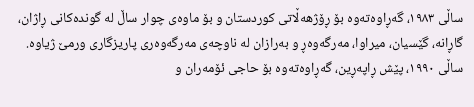ساڵی ١٩٨٣، گەڕاوەتەوە بۆ ڕۆژھەڵاتی کوردستان و بۆ ماوەی چوار ساڵ لە گوندەکانی ڕاژان، گاڕانە، گێسیان، میراوا، مەرگەوەڕ و بەرازان لە ناوچەی مەرگەوەری پاریزگاری ورمێ ژیاوە. ساڵی ١٩٩٠، پێش ڕاپەڕین، گەڕاوەتەوە بۆ حاجی ئۆمەران و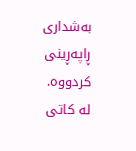بەشداری ڕاپەڕینی کردووە.
لە کاتی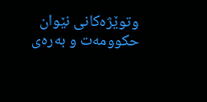وتوێژەکانی نێوان حکوومەت و بەرەی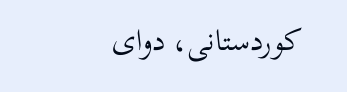کوردستانی، دوای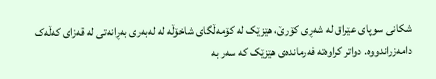شکانی سوپای عێراق لە شەڕی کۆرێ، ھێزێک لە کۆمەڵگای شاخۆڵە لە لەبەری بەڕانەتی لە قەزای کەڵەک دامەزراندووە. دواتر کراوەتە فەرماندەی ھێزێک کە سەر بە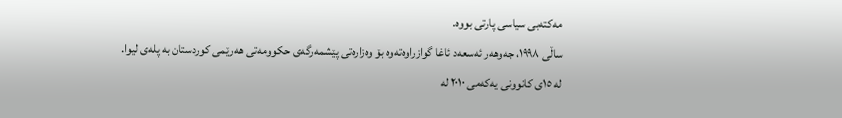مەکتەبی سیاسی پارتی بووە.
ساڵی ١٩٩٨، جەوھەر ئەسعەد ئاغا گوازراوەتەوە بۆ وەزارەتی پێشمەرگەی حکوومەتی ھەرێمی کوردستان بە پلەی لیوا.
لە ١٥ی کانوونى یەکەمى ٢٠١٠ لە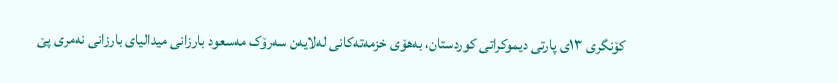کۆنگرى ١٣ى پارتی دیموکراتی کوردستان، بەهۆی خزمەتەکانى لەلایەن سەرۆک مەسعود بارزانی میدالیای بارزانی نەمری پێ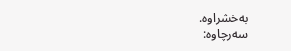بەخشراوە.
سەرچاوە: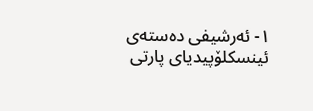١- ئەرشیفی دەستەی ئینسکلۆپیدیای پارتی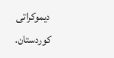دیموکراتی کوردستان.